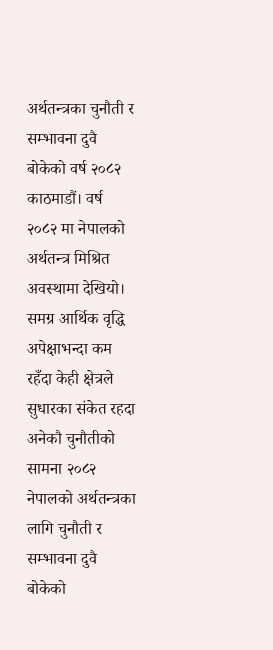अर्थतन्त्रका चुनौती र सम्भावना दुवै बोकेको वर्ष २०८२
काठमाडौं। वर्ष २०८२ मा नेपालको अर्थतन्त्र मिश्रित अवस्थामा देखियो। समग्र आर्थिक वृद्धि अपेक्षाभन्दा कम रहँदा केही क्षेत्रले सुधारका संकेत रहदा अनेकौ चुनौतीको सामना २०८२ नेपालको अर्थतन्त्रका लागि चुनौती र सम्भावना दुवै बोकेको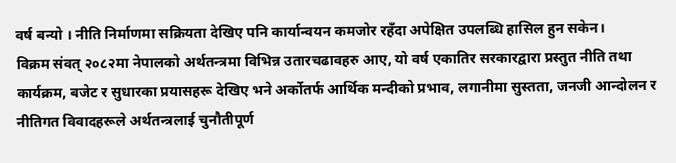वर्ष बन्यो । नीति निर्माणमा सक्रियता देखिए पनि कार्यान्वयन कमजोर रहँदा अपेक्षित उपलब्धि हासिल हुन सकेन।
विक्रम संवत् २०८२मा नेपालको अर्थतन्त्रमा विभिन्न उतारचढावहरु आए, यो वर्ष एकातिर सरकारद्वारा प्रस्तुत नीति तथा कार्यक्रम, बजेट र सुधारका प्रयासहरू देखिए भने अर्कोतर्फ आर्थिक मन्दीको प्रभाव, लगानीमा सुस्तता, जनजी आन्दोलन र नीतिगत विवादहरूले अर्थतन्त्रलाई चुनौतीपूर्ण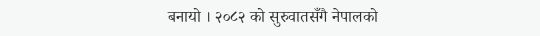बनायो । २०८२ को सुरुवातसँगै नेपालको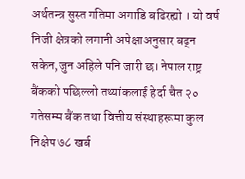अर्थतन्त्र सुस्त गतिमा अगाडि बढिरह्यो । यो वर्ष निजी क्षेत्रको लगानी अपेक्षाअनुसार बढ्न सकेन,जुन अहिले पनि जारी छ। नेपाल राष्ट्र बैंकको पछिल्लो तथ्यांकलाई हेर्दा चैत २० गतेसम्म बैंक तथा वित्तीय संस्थाहरूमा कुल निक्षेप ७८ खर्ब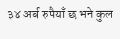३४ अर्ब रुपैयाँ छ भने कुल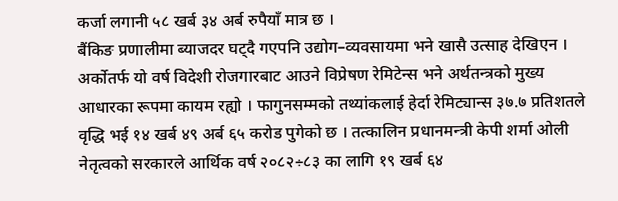कर्जा लगानी ५८ खर्ब ३४ अर्ब रुपैयाँ मात्र छ ।
बैंकिङ प्रणालीमा ब्याजदर घट्दै गएपनि उद्योग–व्यवसायमा भने खासै उत्साह देखिएन । अर्कोतर्फ यो वर्ष विदेशी रोजगारबाट आउने विप्रेषण रेमिटेन्स भने अर्थतन्त्रको मुख्य आधारका रूपमा कायम रह्यो । फागुनसम्मको तथ्यांकलाई हेर्दा रेमिट्यान्स ३७.७ प्रतिशतले वृद्धि भई १४ खर्ब ४९ अर्ब ६५ करोड पुगेको छ । तत्कालिन प्रधानमन्त्री केपी शर्मा ओली नेतृत्वको सरकारले आर्थिक वर्ष २०८२÷८३ का लागि १९ खर्ब ६४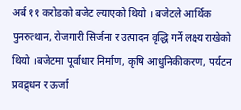अर्ब ११ करोडको बजेट ल्याएको थियो । बजेटले आर्थिक पुनरुत्थान, रोजगारी सिर्जना र उत्पादन वृद्धि गर्ने लक्ष्य राखेको थियो ।बजेटमा पूर्वाधार निर्माण, कृषि आधुनिकीकरण, पर्यटन प्रवद्र्धन र ऊर्जा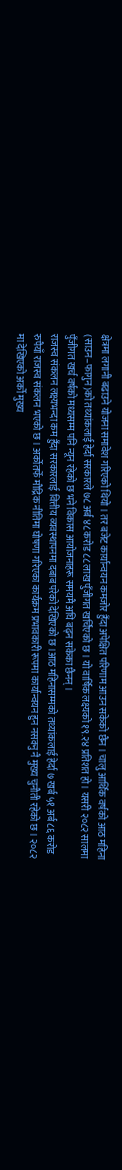क्षेत्रमा लगानी बढाउने योजना समावेश गरिएको थियो । तर बजेट कार्यान्वयन कमजोर हुँदा अपेक्षित परिणाम आउन सकेको छैन । चालु आर्थिक वर्षको आठ महिना (साउन–फागुन)को तथ्यांकलाई हेर्दा सरकारले ७८ अर्ब ४८ करोड ८८ लाख पुँजीगत खर्चिएको छ । यो वार्षिक लक्ष्यको १९.२४ प्रतिशत हो । यसरी २०८२ सालमा पुँजीगत खर्च वर्षको मध्यसम्म पनि न्यून रहेको छ भने विकास आयोजनाहरू समयमै अघि बढ्न सकेका छैनन् ।
राजस्व संकलन लक्ष्यभन्दा कम हुँदा सरकारलाई वित्तीय व्यवस्थापनमा दबाब परेको देखिएको छ ।आठ महिनासम्मको तथ्यांकलाई हेर्दा ७ खर्ब ५१ अर्ब ८६ करोड रुपैयाँ राजस्व संकलन भएको छ । अर्कोतर्फे मौद्रिक नीतिमा घोषणा गरिएका कार्यक्रम प्रभावकारी रूपमा कार्यान्वयन हुन नसक्नु नै मुख्य चुनौती रहेको छ । २०८२ मा देखिएको अर्को मुख्य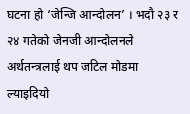घटना हो ‘जेन्जि आन्दोलन’ । भदौ २३ र २४ गतेको जेनजी आन्दोलनले अर्थतन्त्रलाई थप जटिल मोडमा ल्याइदियो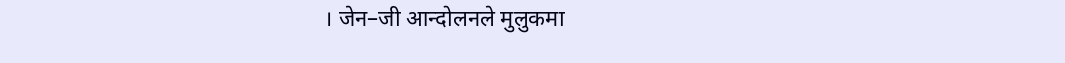। जेन–जी आन्दोलनले मुलुकमा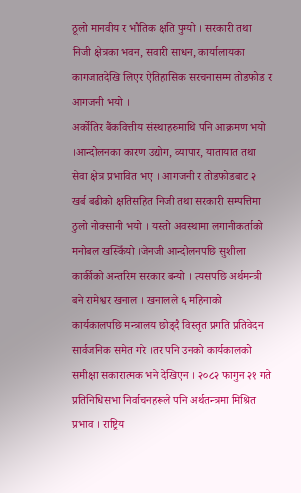ठूलो मानवीय र भौतिक क्षति पुग्यो । सरकारी तथा निजी क्षेत्रका भवन, सवारी साधन, कार्यालायका कागजातदेखि लिएर ऐतिहासिक सरचनासम्म तोडफोड र आगजनी भयो ।
अर्कोतिर बैंकवित्तीय संस्थाहरुमाथि पनि आक्रमण भयो ।आन्दोलनका कारण उद्योग, व्यापार, यातायात तथा सेवा क्षेत्र प्रभावित भए । आगजनी र तोडफोडबाट २ खर्ब बढीको क्षतिसहित निजी तथा सरकारी सम्पत्तिमा ठुलो नोक्सानी भयो । यस्तो अवस्थामा लगानीकर्ताको मनोबल खस्किँयो ।जेनजी आन्दोलनपछि सुशीला कार्कीको अन्तरिम सरकार बन्यो । त्यसपछि अर्थमन्त्री बने रामेश्वर खनाल । खनालले ६ महिनाको कार्यकालपछि मन्त्रालय छोड्दै विस्तृत प्रगति प्रतिवेदन सार्वजनिक समेत गरे ।तर पनि उनको कार्यकालको समीक्षा सकारात्मक भने देखिएन । २०८२ फागुन २१ गते प्रतिनिधिसभा निर्वाचनहरूले पनि अर्थतन्त्रमा मिश्रित प्रभाव । राष्ट्रिय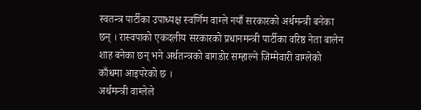स्वतन्त्र पार्टीका उपाध्यक्ष स्वर्णिम वाग्ले नयाँ सरकारको अर्थमन्त्री बनेका छन् । रास्वपाको एकदलीय सरकारको प्रधानमन्त्री पार्टीका वरिष्ठ नेता बालेन शाह बनेका छन् भने अर्थतन्त्रको बागडोर सम्हाल्ने जिम्मेवारी वाग्लेको काँधमा आइपरेको छ ।
अर्थमन्त्री वाग्लेले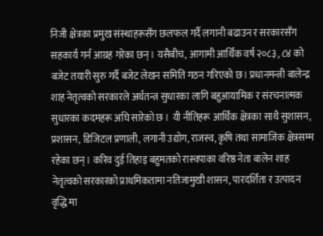निजी क्षेत्रका प्रमुख संस्थाहरूसँग छलफल गर्दै लगानी बढाउन र सरकारसँग सहकार्य गर्न आग्रह गरेका छन्। यसैबीच, आगामी आर्थिक वर्ष २०८३, ८४ को बजेट तयारी सुरु गर्दै बजेट लेखन समिति गठन गरिएको छ। प्रधानमन्त्री बालेन्द्र शाह नेतृत्वको सरकारले अर्थतन्त्र सुधारका लागि बहुआयामिक र संरचनात्मक सुधारका कदमहरू अघि सारेको छ । यी नीतिहरू आर्थिक क्षेत्रका साथै सुशासन, प्रशासन, डिजिटल प्रणाली, लगानी उद्योग, राजस्व, कृषि तथा सामाजिक क्षेत्रसम्म रहेका छन् । करिव दुई तिहाइ बहुमतको रास्वपाका वरिष्ठ नेता बालेन शाह नेतृत्वको सरकारको प्राथमिकतामा नतिजामुखी शासन, पारदर्शिता र उत्पादन वृद्धि मा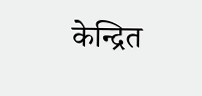केन्द्रित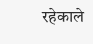रहेकाले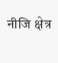नीजि क्षेत्र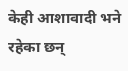केही आशावादी भने रहेका छन्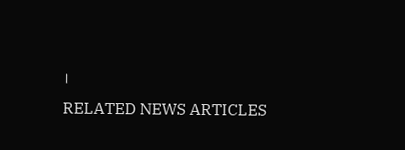।
RELATED NEWS ARTICLES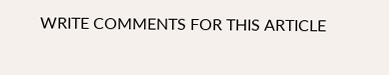WRITE COMMENTS FOR THIS ARTICLE